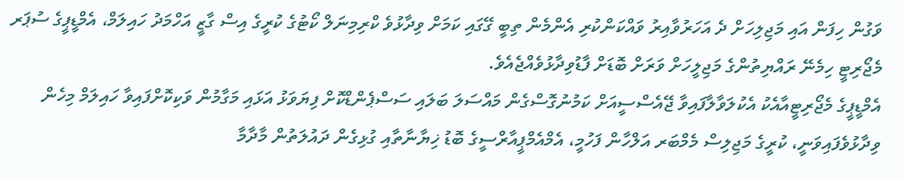ވަގުން ހިފަން އައި މަޖިލިހަށް ދެ އަހަރުވާއިރު ވައްކަންކުރި އެންމެން ތިބީ ގޭގައި ކަމަށް ވިދާޅުވެ ކްރިމިނަލް ކޯޓުގެ ކުރީގެ އިސް ގާޒީ އަހްމަދު ހައިލަމް، އެމްޑީޕީގެ ސުޕަރ މެޖޯރިޓީ ހިމެނޭ ރައްޔިތުންގެ މަޖިލީހަށް ވަރަށް ބޮޑަށް ފާޑުވިދާޅުވެއްޖެއެވެ.
އެމްޑީޕީގެ މެޖޯރިޓީއާއެކު އެކުލަވާލާފައިވާ ޖޭއެސްސީއަށް ކަމުނުގޮސްގެން މައްސަލަ ބަލައި ސަސްޕެންޑްކޮށް ފިޔަވަޅު އަޅައި މަގާމުން ވަކިކޮށްފައިވާ ހައިލަމް މިހެން ވިދާޅުވެފައިވަނީ، ކުރީގެ މަޖިލިސް މެމްބަރ އަލްހާން ފަހުމީ، އެމްއެމްޕީއާރްސީގެ ބޮޑު ޚިޔާނާތާއި ގުޅިގެން ދައުލަތުން މާދާމާ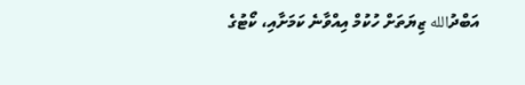އަބްދުالله ޒިޔަތަށް ހުކުމް އިއްވާނެ ކަމަށާއި، ކޯޓުގެ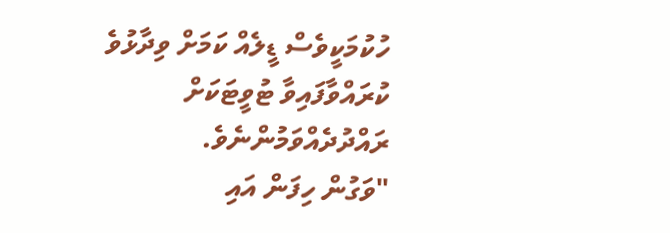ހުކުމަކީވެސް ޑީލެއް ކަމަށް ވިދާޅުވެ ކުރައްވާފައިވާ ޓުވީޓަކަށް ރައްދުދެއްވަމުންނެވެ.
"ވަގުން ހިފަން އައި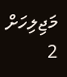މަޖިލިހަށް 2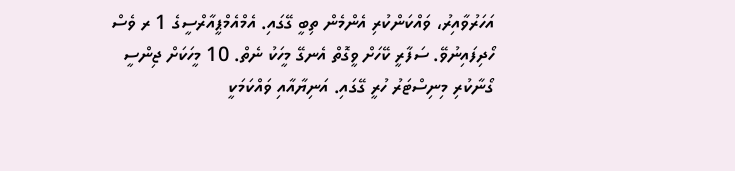އަހަރުވާއިރު، ވައްކަންކުރި އެންމެން ތިބީ ގޭގައި. އެމްއެމްޕީއާރްސީގެ 1 ރ ވެސް ހޯދިފައިނުވޭ. ސަފާރީ ކޭހަށް ވީގޮތް އެނގޭ މީހަކު ނެތް. 10 މީހަކަށް ޖިންސީ ގޯނާކުރި މިނިސްޓަރު ހުރީ ގޭގައި. އަނިޔާއާއި ވައްކަމަކީ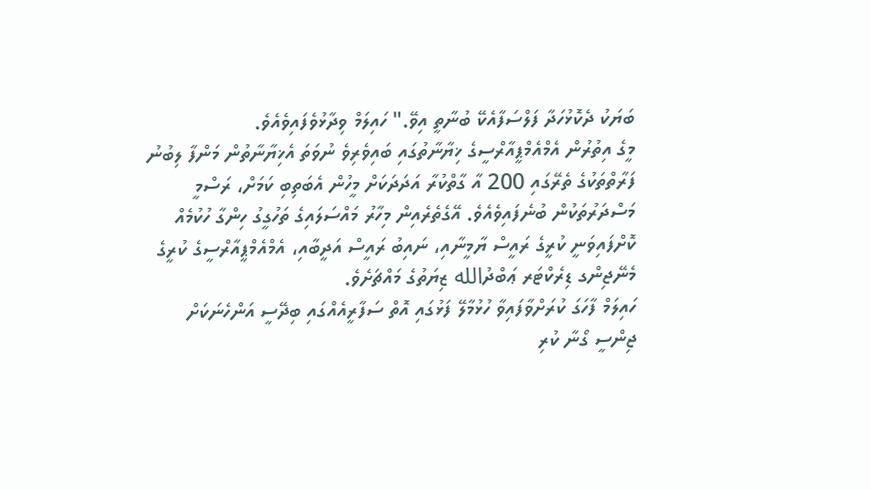ބަޔަކު ދެކޮޅުހަދާ ފަލްސަފާއެކޭ ބުނާތީ އިވޭ." ހައިލަމް ވިދާޅުވެފައިވެއެވެ.
މީގެ އިތުރުން އެމްއެމްޕީއާރްސީގެ ޚިޔާނާތުގައި ބައިވެރިވެ ނުވަތަ އެޚިޔާނާތުން މަންފާ ލިބުނު ފަރާތްތަކުގެ ތެރޭގައި 200 އާ ގާތްކުރާ އަދަދަކަށް މީހުން އެބަތިބި ކަމަށް، ރަސްމީ މަސްދަރުތަކުން ބުނެފައިވެއެވެ. އޭގެތެރެއިން މިހާރު މައްސަލައިގެ ތަހުގީގު ހިންގާ ހުކުމެއް ކޮށްފައިވަނީ ކުރީގެ ރައީސް ޔާމީނާއި، ނައިބު ރައީސް އަދީބާއި، އެމްއެމްޕީއާރްސީގެ ކުރީގެ މެނޭޖިންގ ޑިރެކްޓަރ ޢަބްދުالله ޒިޔަތުގެ މައްޗަށެވެ.
ހައިލަމް ފާހަގަ ކުރަށްވާފައިވާ ހުޅުމާލޭ ފަޅުގައި އޮތް ސަފާރީއެއްގައި ބިދޭސީ އަންހެނަކަށް ޖިންސީ ގޯނާ ކުރި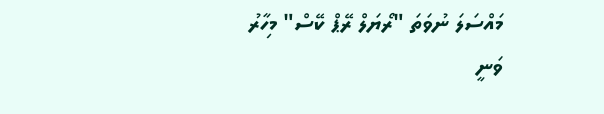މައްސަލަ ނުވަތަ "ރޯޔަލް ރޭޕް ކޭސް" މިހާރު ވަނީ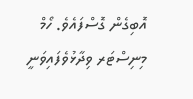އޮބިގެން ގޮސްފައެވެ. ހޯމް މިނިސްޓަރ ވިދާޅުވެފައިވަނީ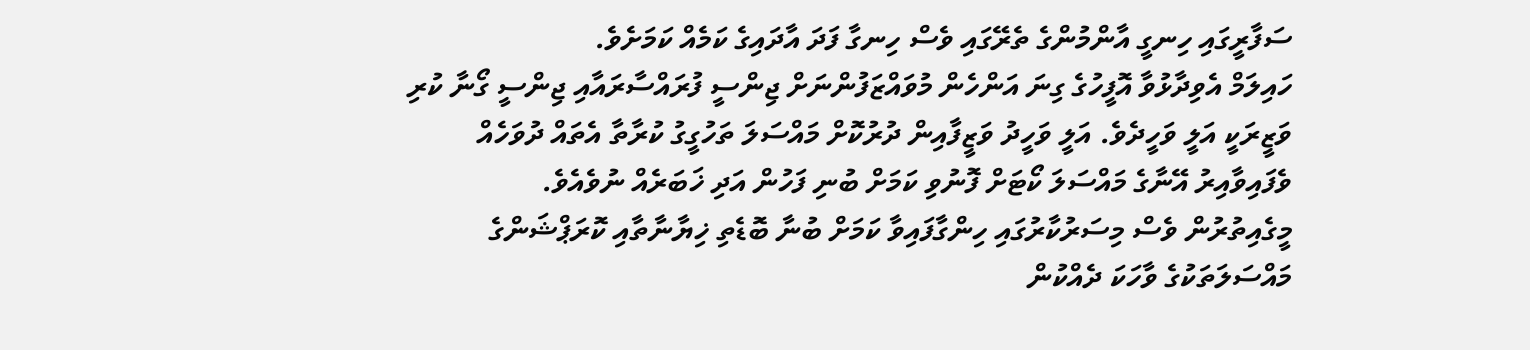ސަފާރީގައި ހިނގީ އާންމުންގެ ތެރޭގައި ވެސް ހިނގާ ފަދަ އާދައިގެ ކަމެއް ކަމަށެވެ.
ހައިލަމް އެވިދާޅުވާ އޮފީހުގެ ގިނަ އަންހެން މުވައްޒަފުންނަށް ޖިންސީ ފުރައްސާރައާއި ޖިންސީ ގޯނާ ކުރި ވަޒީރަކީ އަލީ ވަހީދެވެ. އަލީ ވަހީދު ވަޒީފާއިން ދުރުކޮށް މައްސަލަ ތަހުގީގު ކުރާތާ އެތައް ދުވަހެއް ވެފައިވާއިރު އޭނާގެ މައްސަލަ ކޯޓަށް ފޮނުވި ކަމަށް ބުނި ފަހުން އަދި ޚަބަރެއް ނުވެއެވެ.
މީގެއިތުރުން ވެސް މިސަރުކާރުގައި ހިންގާފައިވާ ކަމަށް ބުނާ ބޮޑެތި ޚިޔާނާތާއި ކޮރަޕްޝަންގެ މައްސަލަތަކުގެ ވާހަކަ ދެއްކުން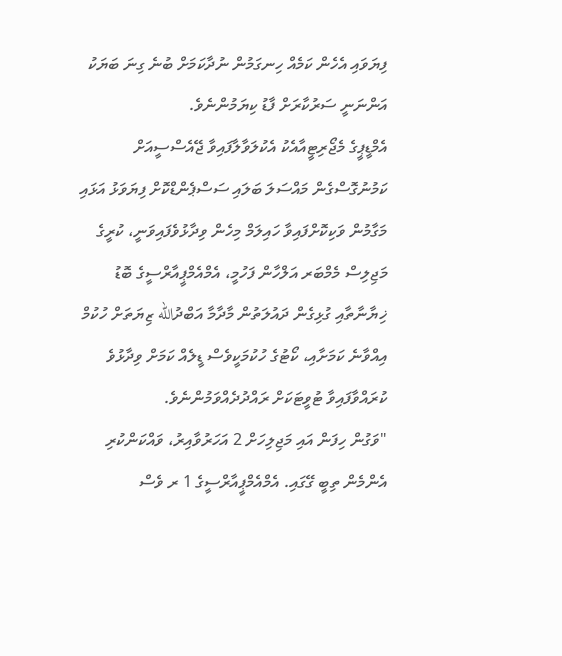ފިޔަވައި އެހެން ކަމެއް ހިނގަމުން ނުދާކަމަށް ބުނެ ގިނަ ބަޔަކު އަންނަނީ ސަރުކާރަށް ފާޑު ކިޔަމުންނެވެ.
އެމްޑީޕީގެ މެޖޯރިޓީއާއެކު އެކުލަވާލާފައިވާ ޖޭއެސްސީއަށް ކަމުނުގޮސްގެން މައްސަލަ ބަލައި ސަސްޕެންޑްކޮށް ފިޔަވަޅު އަޅައި މަގާމުން ވަކިކޮށްފައިވާ ހައިލަމް މިހެން ވިދާޅުވެފައިވަނީ، ކުރީގެ މަޖިލިސް މެމްބަރ އަލްހާން ފަހުމީ، އެމްއެމްޕީއާރްސީގެ ބޮޑު ޚިޔާނާތާއި ގުޅިގެން ދައުލަތުން މާދާމާ އަބްދުالله ޒިޔަތަށް ހުކުމް އިއްވާނެ ކަމަށާއި، ކޯޓުގެ ހުކުމަކީވެސް ޑީލެއް ކަމަށް ވިދާޅުވެ ކުރައްވާފައިވާ ޓުވީޓަކަށް ރައްދުދެއްވަމުންނެވެ.
"ވަގުން ހިފަން އައި މަޖިލިހަށް 2 އަހަރުވާއިރު، ވައްކަންކުރި އެންމެން ތިބީ ގޭގައި. އެމްއެމްޕީއާރްސީގެ 1 ރ ވެސް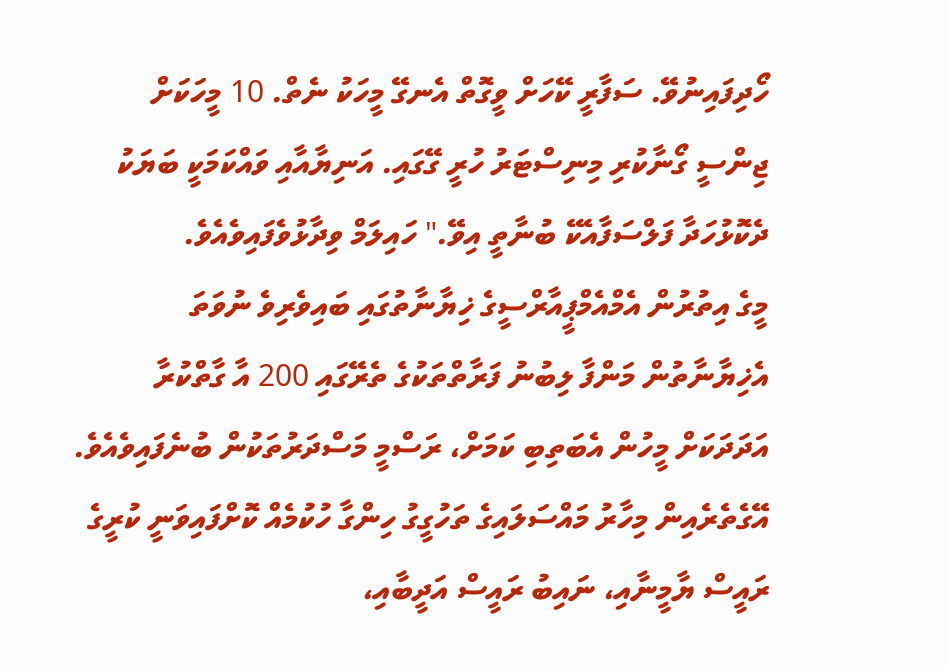ހޯދިފައިނުވޭ. ސަފާރީ ކޭހަށް ވީގޮތް އެނގޭ މީހަކު ނެތް. 10 މީހަކަށް ޖިންސީ ގޯނާކުރި މިނިސްޓަރު ހުރީ ގޭގައި. އަނިޔާއާއި ވައްކަމަކީ ބަޔަކު ދެކޮޅުހަދާ ފަލްސަފާއެކޭ ބުނާތީ އިވޭ." ހައިލަމް ވިދާޅުވެފައިވެއެވެ.
މީގެ އިތުރުން އެމްއެމްޕީއާރްސީގެ ޚިޔާނާތުގައި ބައިވެރިވެ ނުވަތަ އެޚިޔާނާތުން މަންފާ ލިބުނު ފަރާތްތަކުގެ ތެރޭގައި 200 އާ ގާތްކުރާ އަދަދަކަށް މީހުން އެބަތިބި ކަމަށް، ރަސްމީ މަސްދަރުތަކުން ބުނެފައިވެއެވެ. އޭގެތެރެއިން މިހާރު މައްސަލައިގެ ތަހުގީގު ހިންގާ ހުކުމެއް ކޮށްފައިވަނީ ކުރީގެ ރައީސް ޔާމީނާއި، ނައިބު ރައީސް އަދީބާއި،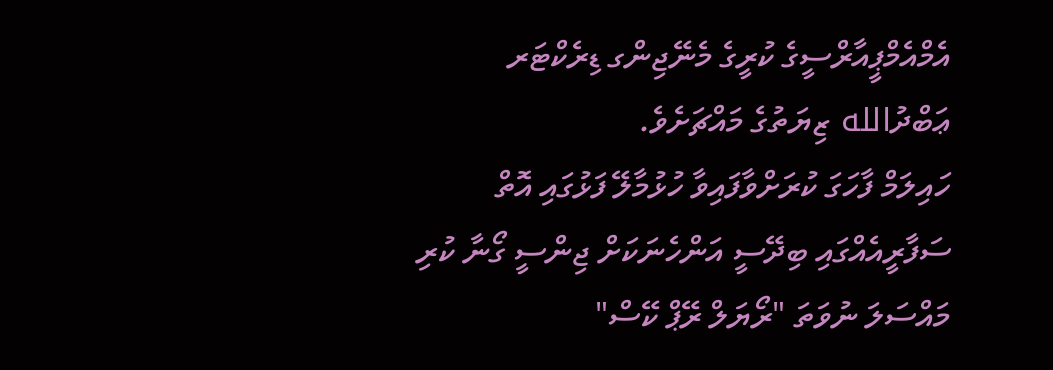އެމްއެމްޕީއާރްސީގެ ކުރީގެ މެނޭޖިންގ ޑިރެކްޓަރ ޢަބްދުالله ޒިޔަތުގެ މައްޗަށެވެ.
ހައިލަމް ފާހަގަ ކުރަށްވާފައިވާ ހުޅުމާލޭ ފަޅުގައި އޮތް ސަފާރީއެއްގައި ބިދޭސީ އަންހެނަކަށް ޖިންސީ ގޯނާ ކުރި މައްސަލަ ނުވަތަ "ރޯޔަލް ރޭޕް ކޭސް"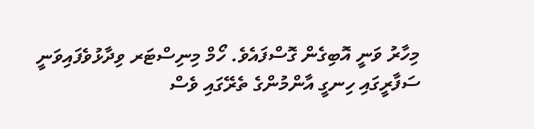މިހާރު ވަނީ އޮބިގެން ގޮސްފައެވެ. ހޯމް މިނިސްޓަރ ވިދާޅުވެފައިވަނީ ސަފާރީގައި ހިނގީ އާންމުންގެ ތެރޭގައި ވެސް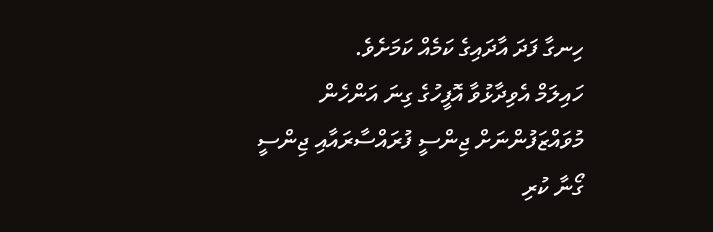ހިނގާ ފަދަ އާދައިގެ ކަމެއް ކަމަށެވެ.
ހައިލަމް އެވިދާޅުވާ އޮފީހުގެ ގިނަ އަންހެން މުވައްޒަފުންނަށް ޖިންސީ ފުރައްސާރައާއި ޖިންސީ ގޯނާ ކުރި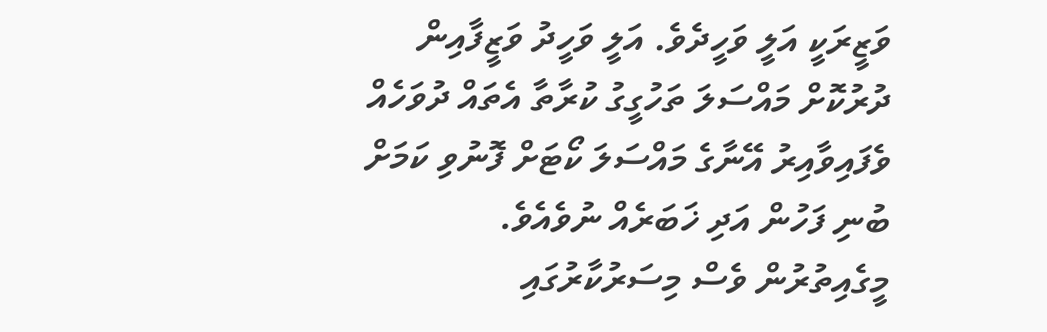ވަޒީރަކީ އަލީ ވަހީދެވެ. އަލީ ވަހީދު ވަޒީފާއިން ދުރުކޮށް މައްސަލަ ތަހުގީގު ކުރާތާ އެތައް ދުވަހެއް ވެފައިވާއިރު އޭނާގެ މައްސަލަ ކޯޓަށް ފޮނުވި ކަމަށް ބުނި ފަހުން އަދި ޚަބަރެއް ނުވެއެވެ.
މީގެއިތުރުން ވެސް މިސަރުކާރުގައި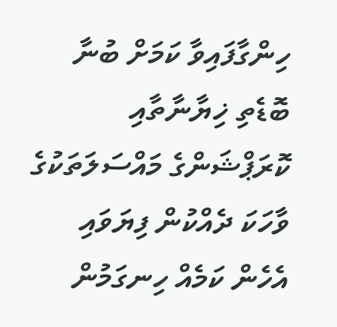ހިންގާފައިވާ ކަމަށް ބުނާ ބޮޑެތި ޚިޔާނާތާއި ކޮރަޕްޝަންގެ މައްސަލަތަކުގެ ވާހަކަ ދެއްކުން ފިޔަވައި އެހެން ކަމެއް ހިނގަމުން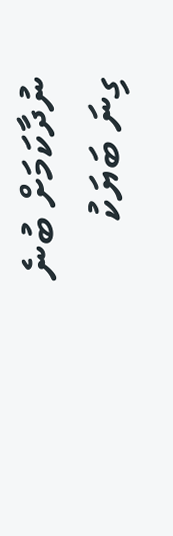ނުދާކަމަށް ބުނެ ގިނަ ބަޔަކު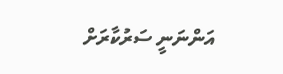އަންނަނީ ސަރުކާރަށް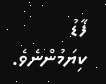ފާޑު ކިޔަމުންނެވެ.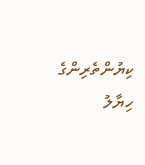ކިޔުންތެރިންގެ ހިޔާލު